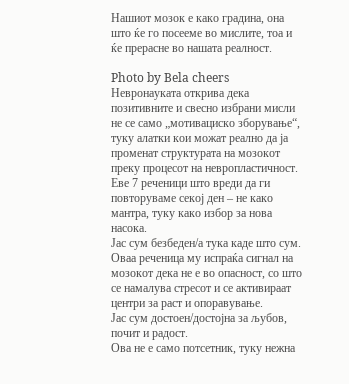Нашиот мозок е како градина, она што ќе го посееме во мислите, тоа и ќе прерасне во нашата реалност.

Photo by Bela cheers
Невронауката открива дека позитивните и свесно избрани мисли не се само „мотивациско зборување“, туку алатки кои можат реално да ја променат структурата на мозокот преку процесот на невропластичност.
Еве 7 реченици што вреди да ги повторуваме секој ден – не како мантра, туку како избор за нова насока.
Јас сум безбеден/а тука каде што сум.
Оваа реченица му испраќа сигнал на мозокот дека не е во опасност, со што се намалува стресот и се активираат центри за раст и опоравување.
Јас сум достоен/достојна за љубов, почит и радост.
Ова не е само потсетник, туку нежна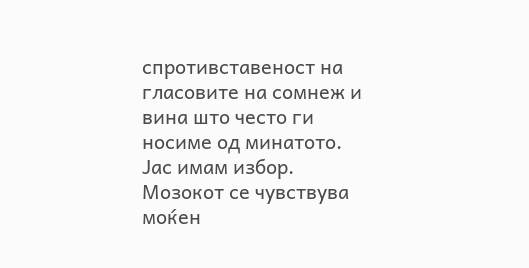спротивставеност на гласовите на сомнеж и вина што често ги носиме од минатото.
Јас имам избор.
Мозокот се чувствува моќен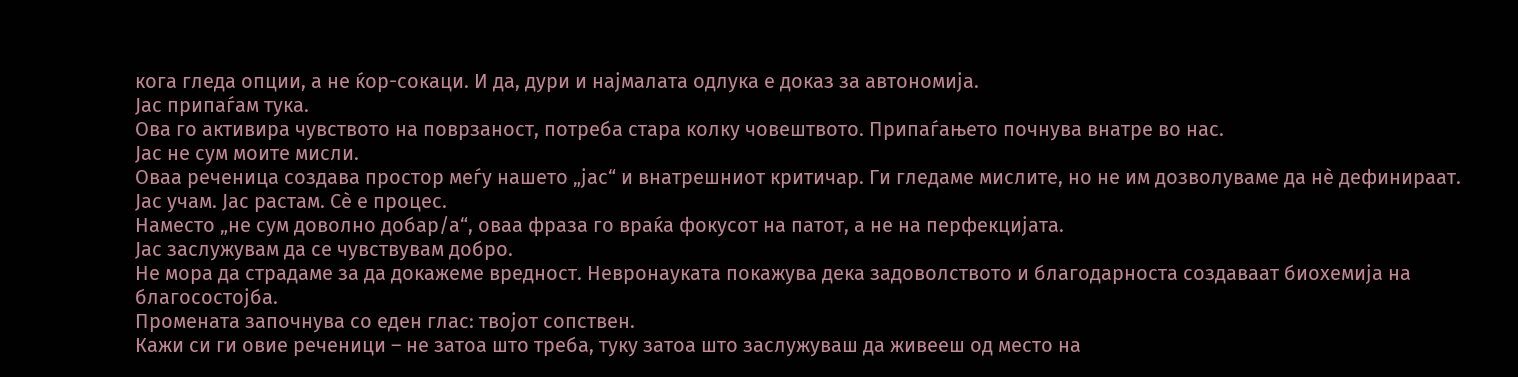кога гледа опции, а не ќор-сокаци. И да, дури и најмалата одлука е доказ за автономија.
Јас припаѓам тука.
Ова го активира чувството на поврзаност, потреба стара колку човештвото. Припаѓањето почнува внатре во нас.
Јас не сум моите мисли.
Оваа реченица создава простор меѓу нашето „јас“ и внатрешниот критичар. Ги гледаме мислите, но не им дозволуваме да нè дефинираат.
Јас учам. Јас растам. Сè е процес.
Наместо „не сум доволно добар/а“, оваа фраза го враќа фокусот на патот, а не на перфекцијата.
Јас заслужувам да се чувствувам добро.
Не мора да страдаме за да докажеме вредност. Невронауката покажува дека задоволството и благодарноста создаваат биохемија на благосостојба.
Промената започнува со еден глас: твојот сопствен.
Кажи си ги овие реченици – не затоа што треба, туку затоа што заслужуваш да живееш од место на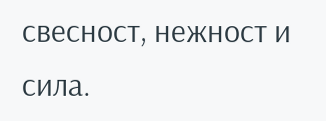свесност, нежност и сила.